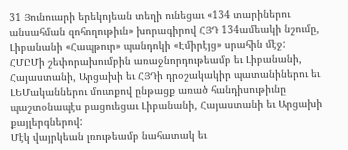31 Յունուարի երեկոյեան տեղի ունեցաւ «134 տարիներու անսահման զոհողութիւն» խորագիրով ՀՅԴ 134ամեակի նշումը, Լիբանանի «Հապթուր» պանդոկի «Էմիրէյց» սրահին մէջ:
ՀՄԸՄի շեփորախումբին առաջնորդութեամբ եւ Լիբանանի, Հայաստանի, Արցախի եւ ՀՅԴի դրօշակակիր պատանիներու եւ ԼԵՄականներու մուտքով ընթացք առած հանդիսութիւնը պաշտօնապէս բացուեցաւ Լիբանանի, Հայաստանի եւ Արցախի քայլերգներով:
Մէկ վայրկեան լռութեամբ նահատակ եւ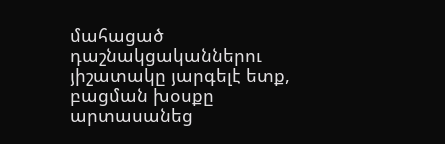մահացած դաշնակցականներու յիշատակը յարգելէ ետք, բացման խօսքը արտասանեց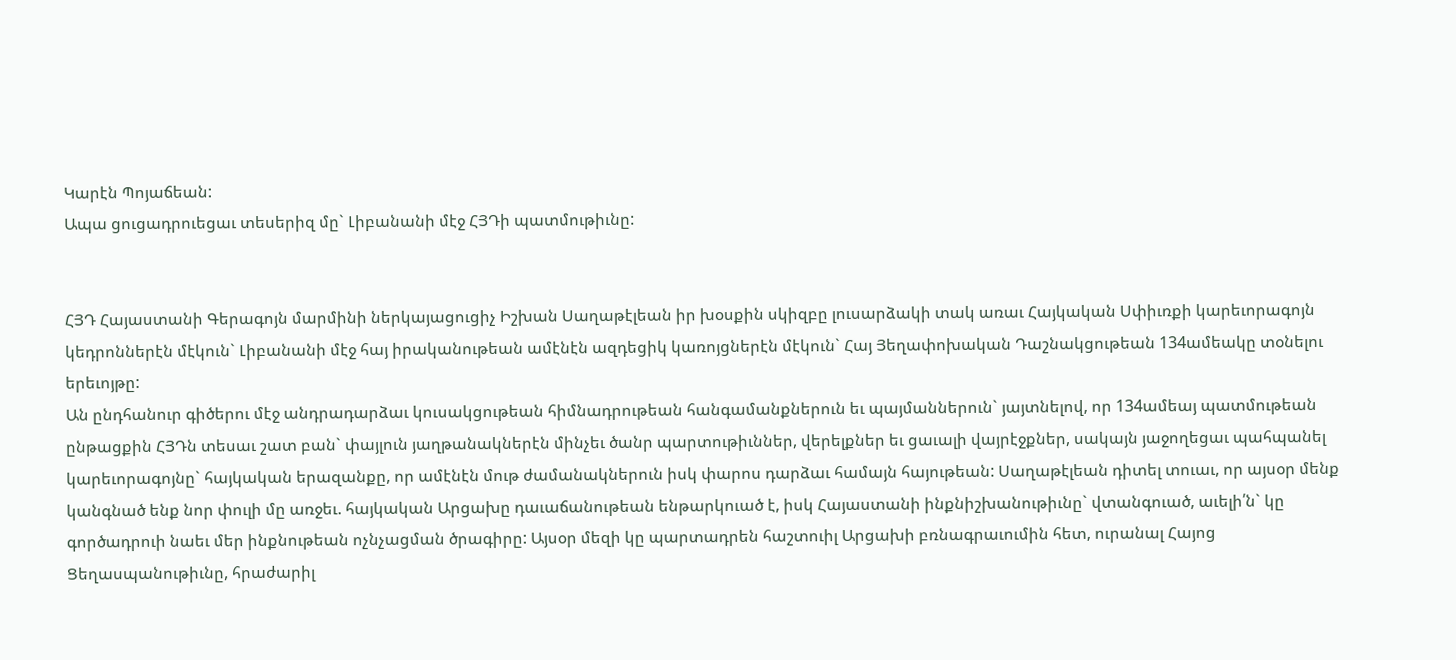Կարէն Պոյաճեան:
Ապա ցուցադրուեցաւ տեսերիզ մը` Լիբանանի մէջ ՀՅԴի պատմութիւնը:


ՀՅԴ Հայաստանի Գերագոյն մարմինի ներկայացուցիչ Իշխան Սաղաթէլեան իր խօսքին սկիզբը լուսարձակի տակ առաւ Հայկական Սփիւռքի կարեւորագոյն կեդրոններէն մէկուն` Լիբանանի մէջ հայ իրականութեան ամէնէն ազդեցիկ կառոյցներէն մէկուն` Հայ Յեղափոխական Դաշնակցութեան 134ամեակը տօնելու երեւոյթը:
Ան ընդհանուր գիծերու մէջ անդրադարձաւ կուսակցութեան հիմնադրութեան հանգամանքներուն եւ պայմաններուն` յայտնելով, որ 134ամեայ պատմութեան ընթացքին ՀՅԴն տեսաւ շատ բան` փայլուն յաղթանակներէն մինչեւ ծանր պարտութիւններ, վերելքներ եւ ցաւալի վայրէջքներ, սակայն յաջողեցաւ պահպանել կարեւորագոյնը` հայկական երազանքը, որ ամէնէն մութ ժամանակներուն իսկ փարոս դարձաւ համայն հայութեան: Սաղաթէլեան դիտել տուաւ, որ այսօր մենք կանգնած ենք նոր փուլի մը առջեւ. հայկական Արցախը դաւաճանութեան ենթարկուած է, իսկ Հայաստանի ինքնիշխանութիւնը` վտանգուած, աւելի՛ն` կը գործադրուի նաեւ մեր ինքնութեան ոչնչացման ծրագիրը: Այսօր մեզի կը պարտադրեն հաշտուիլ Արցախի բռնագրաւումին հետ, ուրանալ Հայոց Ցեղասպանութիւնը, հրաժարիլ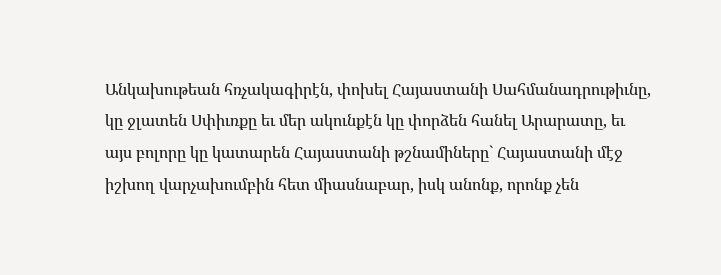Անկախութեան հռչակագիրէն, փոխել Հայաստանի Սահմանադրութիւնը, կը ջլատեն Սփիւռքը եւ մեր ակունքէն կը փորձեն հանել Արարատը, եւ այս բոլորը կը կատարեն Հայաստանի թշնամիները` Հայաստանի մէջ իշխող վարչախումբին հետ միասնաբար, իսկ անոնք, որոնք չեն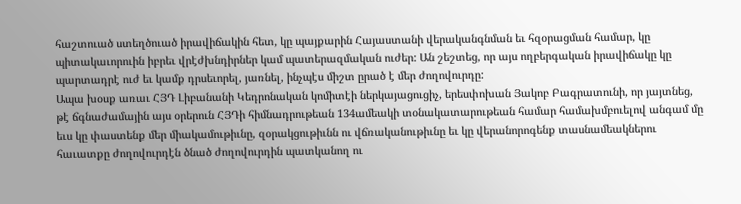հաշտուած ստեղծուած իրավիճակին հետ, կը պայքարին Հայաստանի վերականգնման եւ հզօրացման համար, կը պիտակաւորուին իբրեւ վրէժխնդիրներ կամ պատերազմական ուժեր: Ան շեշտեց, որ այս ողբերգական իրավիճակը կը պարտադրէ ուժ եւ կամք դրսեւորել, յառնել, ինչպէս միշտ ըրած է մեր ժողովուրդը:
Ապա խօսք առաւ ՀՅԴ Լիբանանի Կեդրոնական կոմիտէի ներկայացուցիչ, երեսփոխան Յակոբ Բագրատունի, որ յայտնեց, թէ ճգնաժամային այս օրերուն ՀՅԴի հիմնադրութեան 134ամեակի տօնակատարութեան համար համախմբուելով անգամ մը եւս կը փաստենք մեր միակամութիւնը, զօրակցութիւնն ու վճռականութիւնը եւ կը վերանորոգենք տասնամեակներու հաւատքը ժողովուրդէն ծնած ժողովուրդին պատկանող ու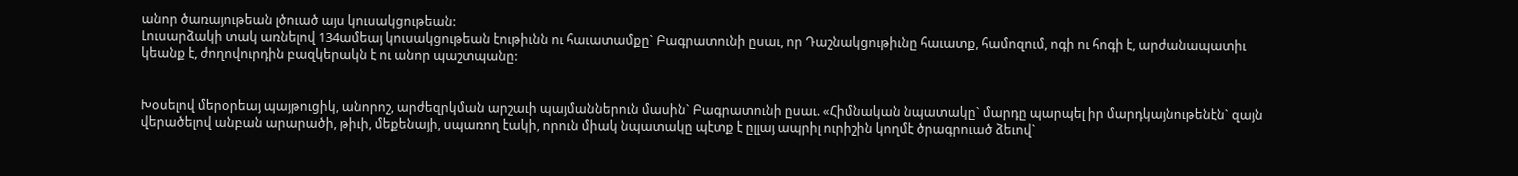անոր ծառայութեան լծուած այս կուսակցութեան:
Լուսարձակի տակ առնելով 134ամեայ կուսակցութեան էութիւնն ու հաւատամքը` Բագրատունի ըսաւ, որ Դաշնակցութիւնը հաւատք, համոզում, ոգի ու հոգի է, արժանապատիւ կեանք է, ժողովուրդին բազկերակն է ու անոր պաշտպանը:


Խօսելով մերօրեայ պայթուցիկ, անորոշ, արժեզրկման արշաւի պայմաններուն մասին` Բագրատունի ըսաւ. «Հիմնական նպատակը` մարդը պարպել իր մարդկայնութենէն` զայն վերածելով անբան արարածի, թիւի, մեքենայի, սպառող էակի, որուն միակ նպատակը պէտք է ըլլայ ապրիլ ուրիշին կողմէ ծրագրուած ձեւով`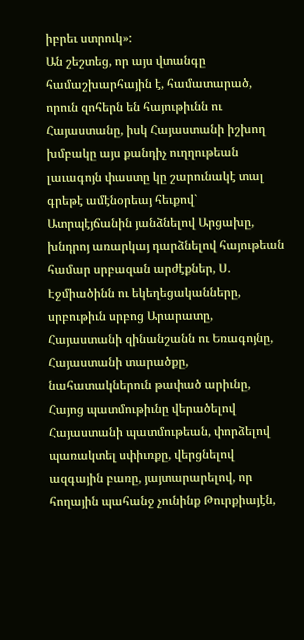իբրեւ ստրուկ»:
Ան շեշտեց, որ այս վտանգը համաշխարհային է, համատարած, որուն զոհերն են հայութիւնն ու Հայաստանը, իսկ Հայաստանի իշխող խմբակը այս քանդիչ ուղղութեան լաւագոյն փաստը կը շարունակէ տալ գրեթէ ամէնօրեայ հեւքով` Ատրպէյճանին յանձնելով Արցախը, խնդրոյ առարկայ դարձնելով հայութեան համար սրբազան արժէքներ, Ս. Էջմիածինն ու եկեղեցականները, սրբութիւն սրբոց Արարատը, Հայաստանի զինանշանն ու Եռագոյնը, Հայաստանի տարածքը, նահատակներուն թափած արիւնը, Հայոց պատմութիւնը վերածելով Հայաստանի պատմութեան, փորձելով պառակտել սփիւռքը, վերցնելով ազգային բառը, յայտարարելով, որ հողային պահանջ չունինք Թուրքիայէն,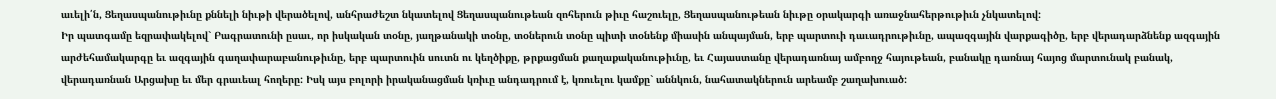աւելի՛ն, Ցեղասպանութիւնը քննելի նիւթի վերածելով, անհրաժեշտ նկատելով Ցեղասպանութեան զոհերուն թիւը հաշուելը, Ցեղասպանութեան նիւթը օրակարգի առաջնահերթութիւն չնկատելով:
Իր պատգամը եզրափակելով` Բագրատունի ըսաւ, որ իսկական տօնը, յաղթանակի տօնը, տօներուն տօնը պիտի տօնենք միասին անպայման, երբ պարտուի դաւադրութիւնը, ապազգային վարքագիծը, երբ վերադարձնենք ազգային արժեհամակարգը եւ ազգային գաղափարաբանութիւնը, երբ պարտուին սուտն ու կեղծիքը, թրքացման քաղաքականութիւնը, եւ Հայաստանը վերադառնայ ամբողջ հայութեան, բանակը դառնայ հայոց մարտունակ բանակ, վերադառնան Արցախը եւ մեր գրաւեալ հողերը: Իսկ այս բոլորի իրականացման կռիւը անդադրում է, կռուելու կամքը` աննկուն, նահատակներուն արեամբ շաղախուած: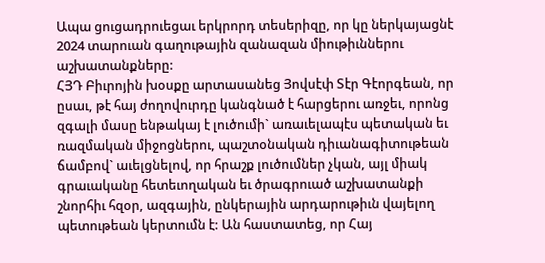Ապա ցուցադրուեցաւ երկրորդ տեսերիզը, որ կը ներկայացնէ 2024 տարուան գաղութային զանազան միութիւններու աշխատանքները:
ՀՅԴ Բիւրոյին խօսքը արտասանեց Յովսէփ Տէր Գէորգեան, որ ըսաւ, թէ հայ ժողովուրդը կանգնած է հարցերու առջեւ, որոնց զգալի մասը ենթակայ է լուծումի` առաւելապէս պետական եւ ռազմական միջոցներու, պաշտօնական դիւանագիտութեան ճամբով` աւելցնելով, որ հրաշք լուծումներ չկան, այլ միակ գրաւականը հետեւողական եւ ծրագրուած աշխատանքի շնորհիւ հզօր, ազգային, ընկերային արդարութիւն վայելող պետութեան կերտումն է: Ան հաստատեց, որ Հայ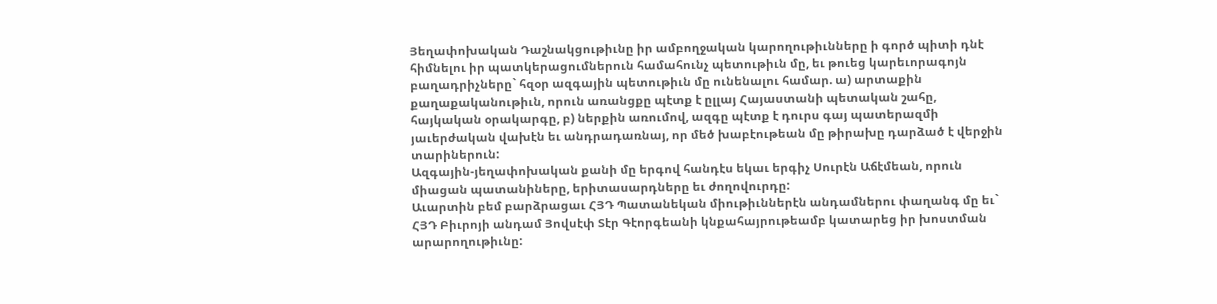Յեղափոխական Դաշնակցութիւնը իր ամբողջական կարողութիւնները ի գործ պիտի դնէ հիմնելու իր պատկերացումներուն համահունչ պետութիւն մը, եւ թուեց կարեւորագոյն բաղադրիչները` հզօր ազգային պետութիւն մը ունենալու համար. ա) արտաքին քաղաքականութիւն, որուն առանցքը պէտք է ըլլայ Հայաստանի պետական շահը, հայկական օրակարգը, բ) ներքին առումով, ազգը պէտք է դուրս գայ պատերազմի յաւերժական վախէն եւ անդրադառնայ, որ մեծ խաբէութեան մը թիրախը դարձած է վերջին տարիներուն:
Ազգային-յեղափոխական քանի մը երգով հանդէս եկաւ երգիչ Սուրէն Աճէմեան, որուն միացան պատանիները, երիտասարդները եւ ժողովուրդը:
Աւարտին բեմ բարձրացաւ ՀՅԴ Պատանեկան միութիւններէն անդամներու փաղանգ մը եւ` ՀՅԴ Բիւրոյի անդամ Յովսէփ Տէր Գէորգեանի կնքահայրութեամբ կատարեց իր խոստման արարողութիւնը: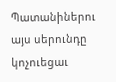Պատանիներու այս սերունդը կոչուեցաւ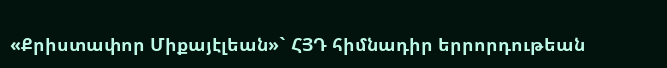«Քրիստափոր Միքայէլեան»` ՀՅԴ հիմնադիր երրորդութեան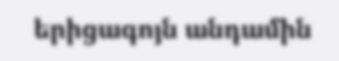երիցագոյն անդամին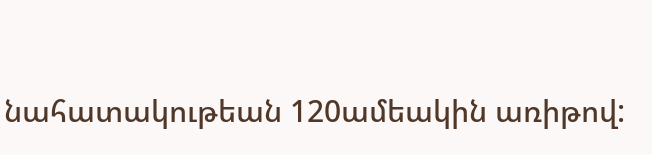նահատակութեան 120ամեակին առիթով: